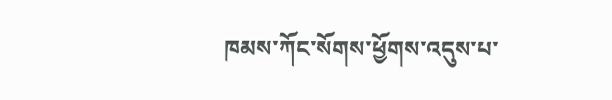ཁམས་ཀོང་སོགས་ཕྱོགས་འདུས་པ་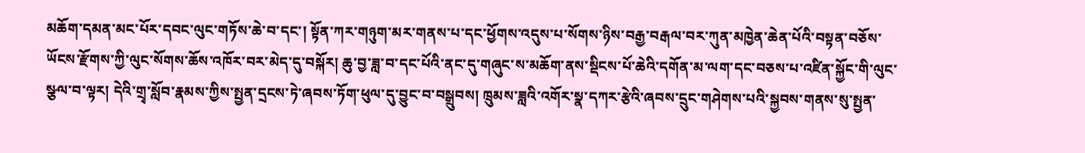མཆོག་དམན་མང་པོར་དབང་ལུང་གཏོས་ཆེ་བ་དང་། སྟོན་ཀར་གཉུག་མར་གནས་པ་དང་ཕྱོགས་འདུས་པ་སོགས་ཉིས་བརྒྱ་བརྒལ་བར་ཀུན་མཁྱེན་ཆེན་པོའི་བསྟན་བཅོས་ཡོངས་རྫོགས་ཀྱི་ལུང་སོགས་ཆོས་འཁོར་བར་མེད་དུ་བསྐོར། ཆུ་བྱ་ཟླ་བ་དང་པོའི་ནང་དུ་གཞུང་ས་མཆོག་ནས་སྡིངས་པོ་ཆེའི་དགོན་མ་ལག་དང་བཅས་པ་འཛིན་སྐྱོང་གི་ལུང་སྩལ་བ་ལྟར། དེའི་གྲྭ་སློབ་རྣམས་ཀྱིས་སྤྱན་དྲངས་ཏེ་ཞབས་ཏོག་ཕུལ་དུ་བྱུང་བ་བསྒྲུབས། ཁྲུམས་ཟླའི་འགོར་སྣ་དཀར་རྩེའི་ཞབས་དྲུང་གཤེགས་པའི་སྐྱབས་གནས་སུ་སྤྱན་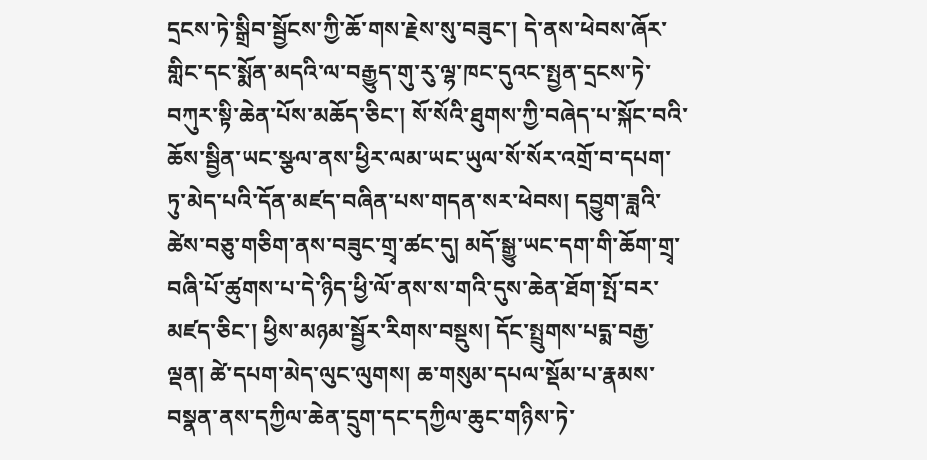དྲངས་ཏེ་སྒྲིབ་སྦྱོངས་ཀྱི་ཆོ་གས་རྗེས་སུ་བཟུང་། དེ་ནས་ཕེབས་ཞོར་གླིང་དང་སྨོན་མདའི་ལ་བརྒྱུད་གུ་རུ་ལྷ་ཁང་དུའང་སྤྱན་དྲངས་ཏེ་བཀུར་སྟི་ཆེན་པོས་མཆོད་ཅིང་། སོ་སོའི་ཐུགས་ཀྱི་བཞེད་པ་སྐོང་བའི་ཆོས་སྦྱིན་ཡང་སྩལ་ནས་ཕྱིར་ལམ་ཡང་ཡུལ་སོ་སོར་འགྲོ་བ་དཔག་ཏུ་མེད་པའི་དོན་མཛད་བཞིན་པས་གདན་སར་ཕེབས། དབྱུག་ཟླའི་ཚེས་བཅུ་གཅིག་ནས་བཟུང་གྲྭ་ཚང་དུ། མདོ་སྒྱུ་ཡང་དག་གི་ཆོག་གྲྭ་བཞི་པོ་ཚུགས་པ་དེ་ཉིད་ཕྱི་ལོ་ནས་ས་གའི་དུས་ཆེན་ཐོག་སྤོ་བར་མཛད་ཅིང་། ཕྱིས་མཉམ་སྦྱོར་རིགས་བསྡུས། དོང་སྤྲུགས་པདྨ་བརྒྱ་ལྡན། ཚེ་དཔག་མེད་ལུང་ལུགས། ཆ་གསུམ་དཔལ་སྡོམ་པ་རྣམས་བསྣན་ནས་དཀྱིལ་ཆེན་དྲུག་དང་དཀྱིལ་ཆུང་གཉིས་ཏེ་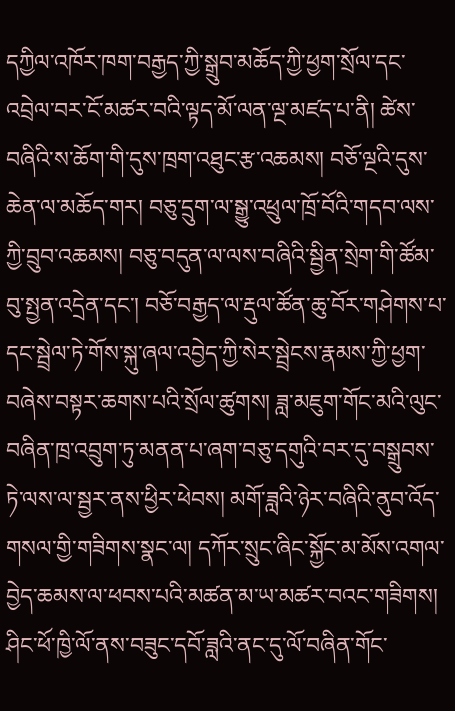དཀྱིལ་འཁོར་ཁག་བརྒྱད་ཀྱི་སྒྲུབ་མཆོད་ཀྱི་ཕྱག་སྲོལ་དང་འབྲེལ་བར་ངོ་མཚར་བའི་ལྟད་མོ་ལན་ལྔ་མཛད་པ་ནི། ཚེས་བཞིའི་ས་ཆོག་གི་དུས་ཁྲག་འཐུང་རྩ་འཆམས། བཅོ་ལྔའི་དུས་ཆེན་ལ་མཆོད་གར། བཅུ་དྲུག་ལ་སྒྱུ་འཕྲུལ་ཁྲོ་བོའི་གདབ་ལས་ཀྱི་བྲུབ་འཆམས། བཅུ་བདུན་ལ་ལས་བཞིའི་སྦྱིན་སྲེག་གི་ཚོམ་བུ་སྤྱན་འདྲེན་དང་། བཅོ་བརྒྱད་ལ་རྡུལ་ཚོན་ཆུ་བོར་གཤེགས་པ་དང་སྦྲེལ་ཏེ་གོས་སྐུ་ཞལ་འབྱེད་ཀྱི་སེར་སྦྲེངས་རྣམས་ཀྱི་ཕྱག་བཞེས་བསྟར་ཆགས་པའི་སྲོལ་ཚུགས། ཟླ་མཇུག་གོང་མའི་ལུང་བཞིན་ཁྲ་འབྲུག་ཏུ་མནན་པ་ཞག་བཅུ་དགུའི་བར་དུ་བསྒྲུབས་ཏེ་ལས་ལ་སྦྱར་ནས་ཕྱིར་ཕེབས། མགོ་ཟླའི་ཉེར་བཞིའི་ནུབ་འོད་གསལ་གྱི་གཟིགས་སྣང་ལ། དཀོར་སྲུང་ཞིང་སྐྱོང་མ་མོས་འགལ་བྱེད་ཆམས་ལ་ཕབས་པའི་མཚན་མ་ཡ་མཚར་བའང་གཟིགས། ཤིང་ཕོ་ཁྱི་ལོ་ནས་བཟུང་དབོ་ཟླའི་ནང་དུ་ལོ་བཞིན་གོང་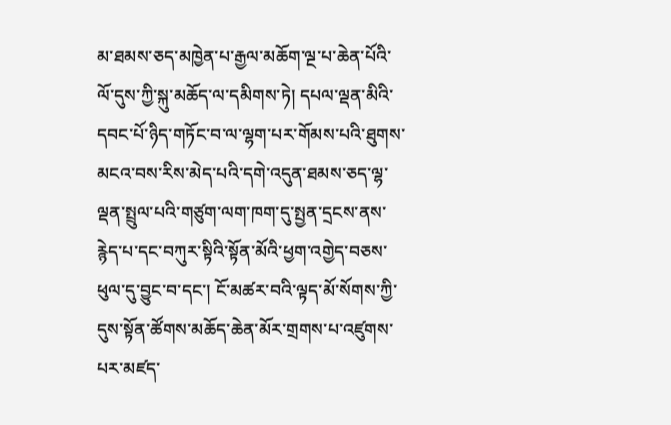མ་ཐམས་ཅད་མཁྱེན་པ་རྒྱལ་མཆོག་ལྔ་པ་ཆེན་པོའི་ལོ་དུས་ཀྱི་སྐུ་མཆོད་ལ་དམིགས་ཏེ། དཔལ་ལྡན་མིའི་དབང་པོ་ཉིད་གཏོང་བ་ལ་ལྷག་པར་གོམས་པའི་ཐུགས་མངའ་བས་རིས་མེད་པའི་དགེ་འདུན་ཐམས་ཅད་ལྷ་ལྡན་སྤྲུལ་པའི་གཙུག་ལག་ཁག་དུ་སྤྱན་དྲངས་ནས་རྙེད་པ་དང་བཀུར་སྟིའི་སྟོན་མོའི་ཕྱག་འགྱེད་བཅས་ཕུལ་དུ་བྱུང་བ་དང་། ངོ་མཚར་བའི་ལྟད་མོ་སོགས་ཀྱི་དུས་སྟོན་ཚོགས་མཆོད་ཆེན་མོར་གྲགས་པ་འཛུགས་པར་མཛད་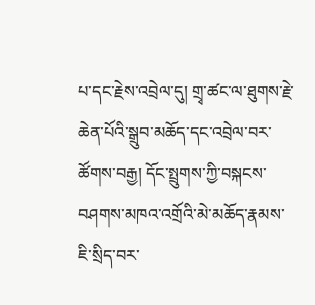པ་དང་རྗེས་འབྲེལ་དུ། གྲྭ་ཚང་ལ་ཐུགས་རྗེ་ཆེན་པོའི་སྒྲུབ་མཆོད་དང་འབྲེལ་བར་ཚོགས་བརྒྱ། དོང་སྤྲུགས་ཀྱི་བསྐངས་བཤགས་མཁའ་འགྲོའི་མེ་མཆོད་རྣམས་ཇི་སྲིད་བར་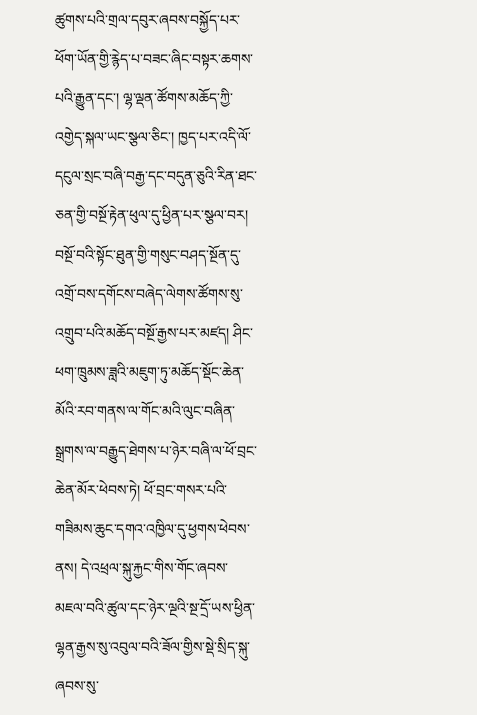ཚུགས་པའི་གྲལ་དབུར་ཞབས་བསྐྱོད་པར་ཕོག་ཡོན་གྱི་རྙེད་པ་བཟང་ཞིང་བསྟར་ཆགས་པའི་རྒྱུན་དང་། ལྷ་ལྡན་ཚོགས་མཆོད་ཀྱི་འགྱེད་སྐལ་ཡང་སྩལ་ཅིང་། ཁྱད་པར་འདི་ལོ་དངུལ་སྲང་བཞི་བརྒྱ་དང་བདུན་ཅུའི་རིན་ཐང་ཅན་གྱི་བསྔོ་རྟེན་ཕུལ་དུ་ཕྱིན་པར་སྩལ་བར། བསྔོ་བའི་སྟོང་ཐུན་གྱི་གསུང་བཤད་སྔོན་དུ་འགྲོ་བས་དགོངས་བཞེད་ལེགས་ཚོགས་སུ་འགྲུབ་པའི་མཆོད་བསྔོ་རྒྱས་པར་མཛད། ཤིང་ཕག་ཁྲུམས་ཟླའི་མཇུག་ཏུ་མཆོད་སྡོང་ཆེན་མོའི་རབ་གནས་ལ་གོང་མའི་ལུང་བཞིན་སྒྲགས་ལ་བརྒྱུད་ཐེགས་པ་ཉེར་བཞི་ལ་ཕོ་བྲང་ཆེན་མོར་ཕེབས་ཏེ། ཕོ་བྲང་གསར་པའི་གཟིམས་ཆུང་དགའ་འཁྱིལ་དུ་ཕྱགས་ཕེབས་ནས། དེ་འཕྲལ་སྐུ་རྐྱང་གིས་གོང་ཞབས་མཇལ་བའི་ཚུལ་དང་ཉེར་ལྔའི་སྔ་དྲོ་ཡས་ཕྱིན་ལྷན་རྒྱས་སུ་འབུལ་བའི་ཟོལ་གྱིས་སྡེ་སྲིད་སྐུ་ཞབས་སུ་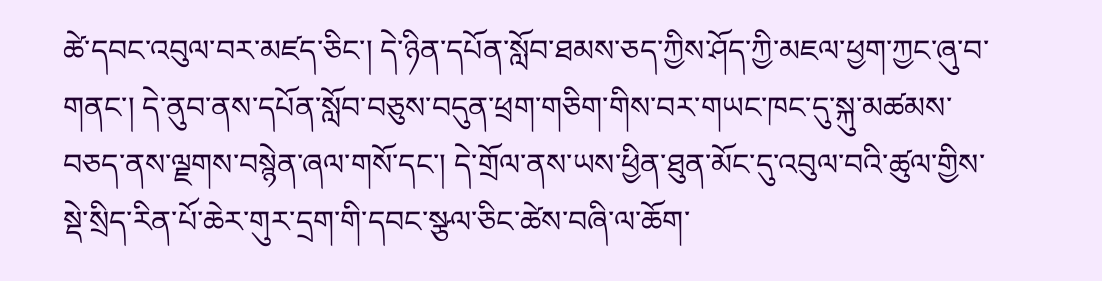ཚེ་དབང་འབུལ་བར་མཛད་ཅིང་། དེ་ཉིན་དཔོན་སློབ་ཐམས་ཅད་ཀྱིས་ཤོད་ཀྱི་མཇལ་ཕྱག་ཀྱང་ཞུ་བ་གནང་། དེ་ནུབ་ནས་དཔོན་སློབ་བཅུས་བདུན་ཕྲག་གཅིག་གིས་བར་གཡང་ཁང་དུ་སྐུ་མཚམས་བཅད་ནས་ལྗགས་བསྙེན་ཞལ་གསོ་དང་། དེ་གྲོལ་ནས་ཡས་ཕྱིན་ཐུན་མོང་དུ་འབུལ་བའི་ཚུལ་གྱིས་སྡེ་སྲིད་རིན་པོ་ཆེར་གུར་དྲག་གི་དབང་སྩལ་ཅིང་ཚེས་བཞི་ལ་ཆོག་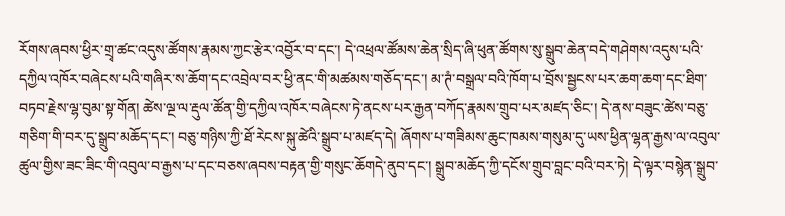རོགས་ཞབས་ཕྱིར་གྲྭ་ཚང་འདུས་ཚོགས་རྣམས་ཀྱང་རྩེར་འབྱོར་བ་དང་། དེ་འཕྲལ་ཚོམས་ཆེན་སྲིད་ཞི་ཕུན་ཚོགས་སུ་སྒྲུབ་ཆེན་བདེ་གཤེགས་འདུས་པའི་དཀྱིལ་འཁོར་བཞེངས་པའི་གཞིར་ས་ཆོག་དང་འབྲེལ་བར་ཕྱི་ནང་གི་མཚམས་གཅོད་དང་། མ་ཊཾ་བསྒྲལ་བའི་ཁོག་པ་བྲོས་སྦྱངས་པར་ཆག་ཆག་དང་ཐིག་བཏབ་རྗེས་ལྷ་བུམ་སྟ་གོན། ཚེས་ལྔ་ལ་རྡུལ་ཚོན་གྱི་དཀྱིལ་འཁོར་བཞེངས་ཏེ་ནངས་པར་རྒྱན་བཀོད་རྣམས་གྲུབ་པར་མཛད་ཅིང་། དེ་ནས་བཟུང་ཚེས་བཅུ་གཅིག་གི་བར་དུ་སྒྲུབ་མཆོད་དང་། བཅུ་གཉིས་ཀྱི་ཐོ་རེངས་སྐུ་ཚེའི་སྒྲུབ་པ་མཛད་དེ། ཞོགས་པ་གཟིམས་ཆུང་ཁམས་གསུམ་དུ་ཡས་ཕྱིན་ལྷན་རྒྱས་ལ་འབུལ་ཚུལ་གྱིས་ཟང་ཟིང་གི་འབུལ་བ་རྒྱས་པ་དང་བཅས་ཞབས་བརྟན་གྱི་གསུང་ཆོགདེ་ནུབ་དང་། སྒྲུབ་མཆོད་ཀྱི་དངོས་གྲུབ་བླང་བའི་བར་ཏེ། དེ་ལྟར་བསྙེན་སྒྲུབ་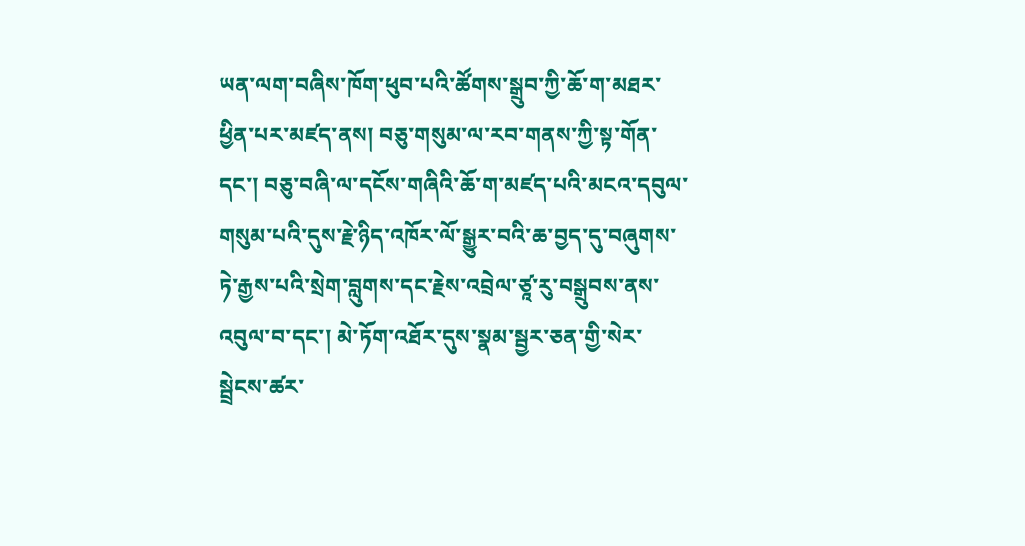ཡན་ལག་བཞིས་ཁོག་ཕུབ་པའི་ཚོགས་སྒྲུབ་ཀྱི་ཆོ་ག་མཐར་ཕྱིན་པར་མཛད་ནས། བཅུ་གསུམ་ལ་རབ་གནས་ཀྱི་སྟ་གོན་དང་། བཅུ་བཞི་ལ་དངོས་གཞིའི་ཆོ་ག་མཛད་པའི་མངའ་དབུལ་གསུམ་པའི་དུས་རྗེ་ཉིད་འཁོར་ལོ་སྒྱུར་བའི་ཆ་བྱད་དུ་བཞུགས་ཏེ་རྒྱས་པའི་སྲེག་བླུགས་དང་རྗེས་འབྲེལ་ཙཱ་རུ་བསྒྲུབས་ནས་འབུལ་བ་དང་། མེ་ཏོག་འཐོར་དུས་སྣམ་སྦྱར་ཅན་གྱི་སེར་སྦྲེངས་ཚར་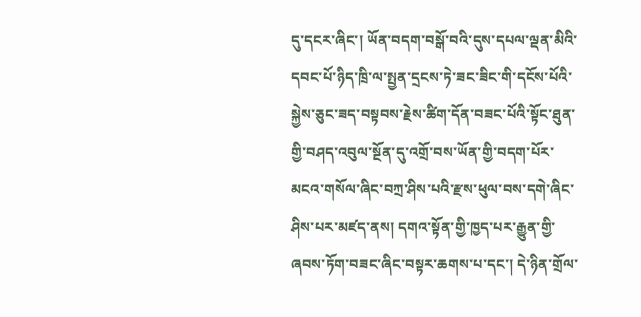དུ་དངར་ཞིང་། ཡོན་བདག་བསྒོ་བའི་དུས་དཔལ་ལྡན་མིའི་དབང་པོ་ཉིད་ཁྲི་ལ་སྤྱན་དྲངས་ཏེ་ཟང་ཟིང་གི་དངོས་པོའི་སྐྱེས་ཅུང་ཟད་བསྟབས་རྗེས་ཚིག་དོན་བཟང་པོའི་སྟོང་ཐུན་གྱི་བཤད་འབུལ་སྔོན་དུ་འགྲོ་བས་ཡོན་གྱི་བདག་པོར་མངའ་གསོལ་ཞིང་བཀྲ་ཤིས་པའི་རྫས་ཕུལ་བས་དགེ་ཞིང་ཤིས་པར་མཛད་ནས། དགའ་སྟོན་གྱི་ཁྱད་པར་རྒྱུན་གྱི་ཞབས་ཏོག་བཟང་ཞིང་བསྟར་ཆགས་པ་དང་། དེ་ཉིན་གྲོལ་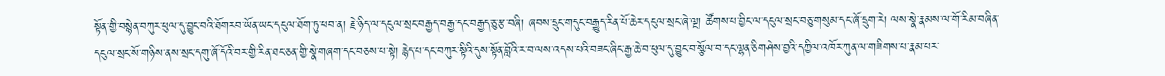སྟོན་གྱི་བསྙེན་བཀུར་ཕུལ་དུ་བྱུང་བའི་ཐོགརབ་ཡོན་ཡང་དངུལ་ཐོག་ཏུ་ཕབ་ན། རྗེ་ཉིད་ལ་དངུལ་སྲང་བརྒྱད་བརྒྱ་དང་བརྒྱད་ཅུ་རྩ་བཞི། ཞབས་དྲུང་གདུང་བརྒྱུད་རིན་པོ་ཆེར་དངུལ་སྲང་ཞེ་ལྔ། ཚོགས་པ་བྱིང་ལ་དངུལ་སྲང་བཅུ་གསུམ་དང་ཞོ་དྲུག་རེ། ལས་སྣེ་རྣམས་ལ་གོ་རིམ་བཞིན་དངུལ་སྲང་སོ་གཉིས་ནས་སྲང་དགུ་ཞོ་དོའི་བར་གྱི་རིན་ཐང་ཅན་གྱི་སྣེ་གཞག་དང་བཅས་པ་སྟེ། རྙེད་པ་དང་བཀུར་སྟིའི་དུས་སྟོན་བློའི་ར་བ་ལས་འདས་པའི་བཟང་ཞིང་རྒྱ་ཆེ་བ་ཕུལ་དུ་བྱུང་བ་སྩོལ་བ་དང་ལྷན་ཅིགཤེས་བྱའི་དཀྱིལ་འཁོར་ཀུན་ལ་གཟིགས་པ་རྣམ་པར་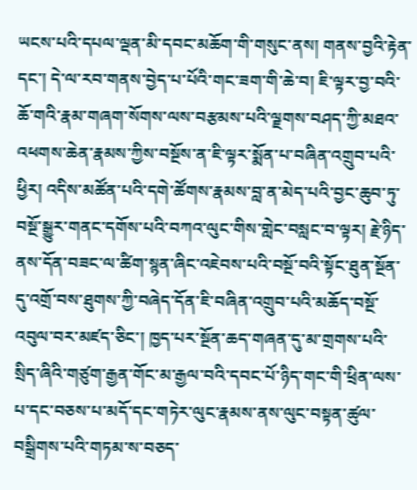ཡངས་པའི་དཔལ་ལྡན་མི་དབང་མཆོག་གི་གསུང་ནས། གནས་བྱའི་རྟེན་དང་། དེ་ལ་རབ་གནས་བྱེད་པ་པོའི་གང་ཟག་གི་ཆེ་བ། ཇི་ལྟར་བྱ་བའི་ཆོ་གའི་རྣམ་གཞག་སོགས་ལས་བརྩམས་པའི་ལྗགས་བཤད་ཀྱི་མཐའ་འཕགས་ཆེན་རྣམས་ཀྱིས་བསྔོས་ན་ཇི་ལྟར་སྨོན་པ་བཞིན་འགྲུབ་པའི་ཕྱིར། འདིས་མཚོན་པའི་དགེ་ཚོགས་རྣམས་བླ་ན་མེད་པའི་བྱང་ཆུབ་ཏུ་བསྔོ་སྒྱུར་གནང་དགོས་པའི་བཀའ་ལུང་གིས་གླེང་བསླང་བ་ལྟར། རྗེ་ཉིད་ནས་དོན་བཟང་ལ་ཚིག་སྙན་ཞིང་འཇེབས་པའི་བསྔོ་བའི་སྟོང་ཐུན་སྔོན་དུ་འགྲོ་བས་ཐུགས་ཀྱི་བཞེད་དོན་ཇི་བཞིན་འགྲུབ་པའི་མཆོད་བསྔོ་འབུལ་བར་མཛད་ཅིང་། ཁྱད་པར་སྔོན་ཆད་གཞན་དུ་མ་གྲགས་པའི་སྲིད་ཞིའི་གཙུག་རྒྱན་གོང་མ་རྒྱལ་བའི་དབང་པོ་ཉིད་གང་གི་ཕྲིན་ལས་པ་དང་བཅས་པ་མདོ་དང་གཏེར་ལུང་རྣམས་ནས་ལུང་བསྟན་ཚུལ་བསྒྲིགས་པའི་གཏམ་ས་བཅད་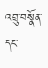འབྲུ་བསྣོན་དང་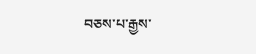བཅས་པ་རྒྱས་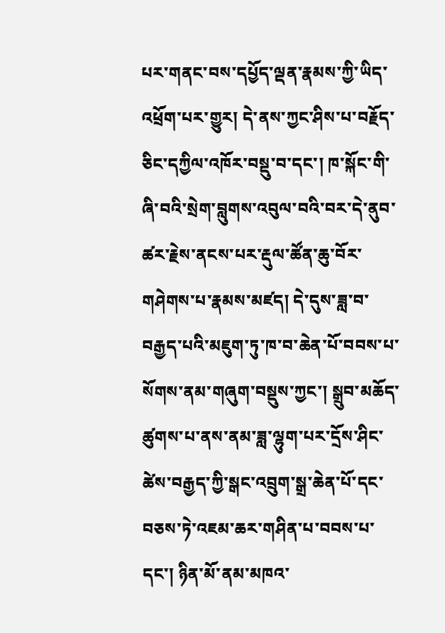པར་གནང་བས་དཔྱོད་ལྡན་རྣམས་ཀྱི་ཡིད་འཕྲོག་པར་གྱུར། དེ་ནས་ཀྱང་ཤིས་པ་བརྗོད་ཅིང་དཀྱིལ་འཁོར་བསྡུ་བ་དང་། ཁ་སྐོང་གི་ཞི་བའི་སྲེག་བླུགས་འབུལ་བའི་བར་དེ་ནུབ་ཚར་རྗེས་ནངས་པར་རྡུལ་ཚོན་ཆུ་བོར་གཤེགས་པ་རྣམས་མཛད། དེ་དུས་ཟླ་བ་བརྒྱད་པའི་མཇུག་ཏུ་ཁ་བ་ཆེན་པོ་བབས་པ་སོགས་ནམ་གཞུག་བསྡུས་ཀྱང་། སྒྲུབ་མཆོད་ཚུགས་པ་ནས་ནམ་ཟླ་ལྷུག་པར་དྲོས་ཤིང་ཚེས་བརྒྱད་ཀྱི་སྒང་འབྲུག་སྒྲ་ཆེན་པོ་དང་བཅས་ཏེ་འཇམ་ཆར་གཤིན་པ་བབས་པ་དང་། ཉིན་མོ་ནམ་མཁའ་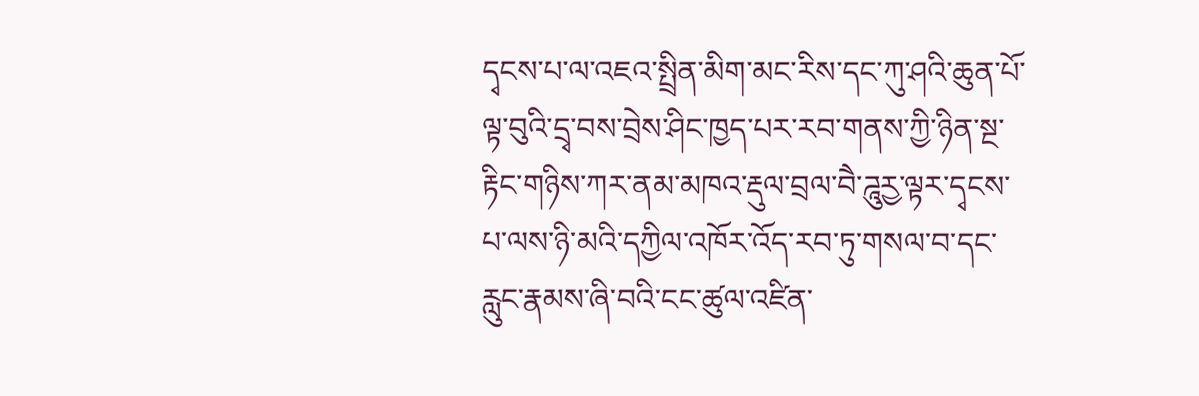དྭངས་པ་ལ་འཇའ་སྤྲིན་མིག་མང་རིས་དང་ཀུ་ཤའི་ཆུན་པོ་ལྟ་བུའི་དྲྭ་བས་བྲེས་ཤིང་ཁྱད་པར་རབ་གནས་ཀྱི་ཉིན་སྔ་རྟིང་གཉིས་ཀར་ནམ་མཁའ་རྡུལ་བྲལ་བཻ་ཌཱུཪྱ་ལྟར་དྭངས་པ་ལས་ཉི་མའི་དཀྱིལ་འཁོར་འོད་རབ་ཏུ་གསལ་བ་དང་རླུང་རྣམས་ཞི་བའི་ངང་ཚུལ་འཛིན་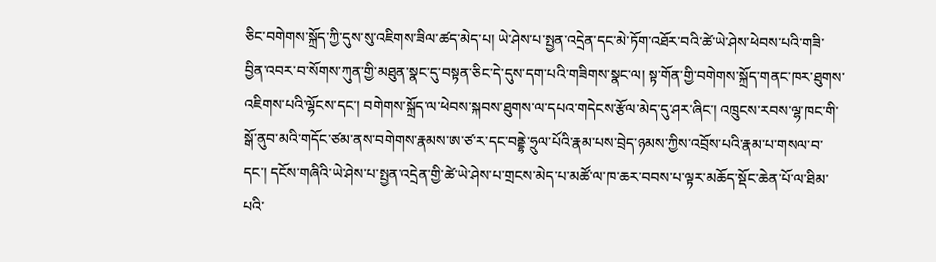ཅིང་བགེགས་སྐྲོད་ཀྱི་དུས་སུ་འཇིགས་ཟིལ་ཚད་མེད་པ། ཡེ་ཤེས་པ་སྤྱན་འདྲེན་དང་མེ་ཏོག་འཐོར་བའི་ཚེ་ཡེ་ཤེས་ཕེབས་པའི་གཟི་བྱིན་འབར་བ་སོགས་ཀུན་གྱི་མཐུན་སྣང་དུ་བསྟན་ཅིང་དེ་དུས་དག་པའི་གཟིགས་སྣང་ལ། སྟ་གོན་གྱི་བགེགས་སྐྲོད་གནང་ཁར་ཐུགས་འཇིགས་པའི་ལྷོངས་དང་། བགེགས་སྐྲོད་ལ་ཕེབས་སྐབས་ཐུགས་ལ་དཔའ་གདེངས་རྩོལ་མེད་དུ་ཤར་ཞིང་། འཁྲུངས་རབས་ལྷ་ཁང་གི་སྒོ་ནུབ་མའི་གདོང་ཙམ་ནས་བགེགས་རྣམས་ཨ་ཙ་ར་དང་བནྡྷེ་ཧྲུལ་པོའི་རྣམ་པས་བྲེད་ཉམས་ཀྱིས་འབྲོས་པའི་རྣམ་པ་གསལ་བ་དང་། དངོས་གཞིའི་ཡེ་ཤེས་པ་སྤྱན་འདྲེན་གྱི་ཚེ་ཡེ་ཤེས་པ་གྲངས་མེད་པ་མཚོ་ལ་ཁ་ཆར་བབས་པ་ལྟར་མཆོད་སྡོང་ཆེན་པོ་ལ་ཐིམ་པའི་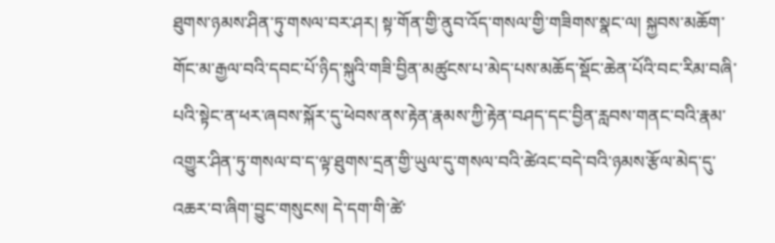ཐུགས་ཉམས་ཤིན་ཏུ་གསལ་བར་ཤར། སྟ་གོན་གྱི་ནུབ་འོད་གསལ་གྱི་གཟིགས་སྣང་ལ། སྐྱབས་མཆོག་གོང་མ་རྒྱལ་བའི་དབང་པོ་ཉིད་སྐུའི་གཟི་བྱིན་མཚུངས་པ་མེད་པས་མཆོད་སྡོང་ཆེན་པོའི་བང་རིམ་བཞི་པའི་སྟེང་ན་ཕར་ཞབས་སྐོར་དུ་ཕེབས་ནས་རྟེན་རྣམས་ཀྱི་རྟེན་བཤད་དང་བྱིན་རླབས་གནང་བའི་རྣམ་འགྱུར་ཤིན་ཏུ་གསལ་བ་ད་ལྟ་ཐུགས་དྲན་གྱི་ཡུལ་དུ་གསལ་བའི་ཚེའང་བདེ་བའི་ཉམས་རྩོལ་མེད་དུ་འཆར་བ་ཞིག་བྱུང་གསུངས། དེ་དག་གི་ཚེ་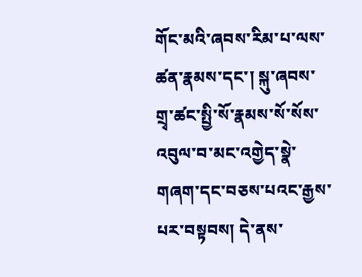གོང་མའི་ཞབས་རིམ་པ་ལས་ཚན་རྣམས་དང་། སྐུ་ཞབས་གྲྭ་ཚང་སྤྱི་སོ་རྣམས་སོ་སོས་འབུལ་བ་མང་འགྱེད་སྣེ་གཞག་དང་བཅས་པའང་རྒྱས་པར་བསྟབས། དེ་ནས་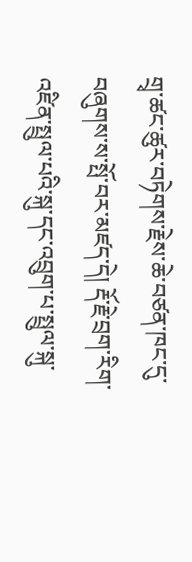གྲྭ་ཚང་ཚུར་བཏེགས་རྗེས་ཆེ་བཙན་ཁང་དུ་བཞུགས་ས་སྤོ་བར་མཛད་དེ། རྡོ་རྗེ་བྲག་རིག་འཛིན་སྤྲུལ་པའི་སྐུ་དང་འབྲུག་པ་སྤྲུལ་སྐུ་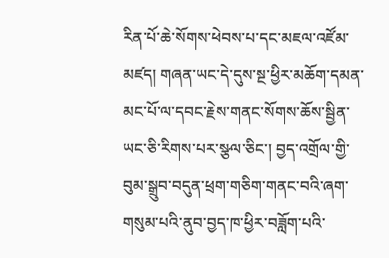རིན་པོ་ཆེ་སོགས་ཕེབས་པ་དང་མཇལ་འཛོམ་མཛད། གཞན་ཡང་དེ་དུས་སྔ་ཕྱིར་མཆོག་དམན་མང་པོ་ལ་དབང་རྗེས་གནང་སོགས་ཆོས་སྦྱིན་ཡང་ཅི་རིགས་པར་སྩལ་ཅིང་། བྱད་འགྲོལ་གྱི་བུམ་སྒྲུབ་བདུན་ཕྲག་གཅིག་གནང་བའི་ཞག་གསུམ་པའི་ནུབ་བྱད་ཁ་ཕྱིར་བཟློག་པའི་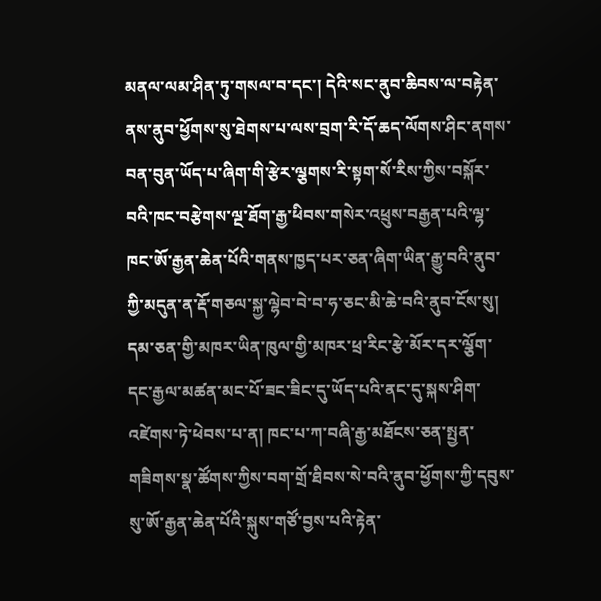མནལ་ལམ་ཤིན་ཏུ་གསལ་བ་དང་། དེའི་སང་ནུབ་ཆིབས་ལ་བརྟེན་ནས་ནུབ་ཕྱོགས་སུ་ཐེགས་པ་ལས་བྲག་རི་དོ་ཆད་ལོགས་ཤིང་ནགས་བན་བུན་ཡོད་པ་ཞིག་གི་རྩེར་ལྕགས་རི་སྟག་སོ་རིས་ཀྱིས་བསྐོར་བའི་ཁང་བརྩེགས་ལྔ་ཐོག་རྒྱ་ཕིབས་གསེར་འཕྲུས་བརྒྱན་པའི་ལྷ་ཁང་ཨོ་རྒྱན་ཆེན་པོའི་གནས་ཁྱད་པར་ཅན་ཞིག་ཡིན་རྒྱུ་བའི་ནུབ་ཀྱི་མདུན་ན་རྡོ་གཅལ་སྐྱ་ལྷེབ་བེ་བ་ཧ་ཅང་མི་ཆེ་བའི་ནུབ་ངོས་སུ། དམ་ཅན་གྱི་མཁར་ཡིན་ཁུལ་གྱི་མཁར་ཕྲ་རིང་རྩེ་མོར་དར་ལྕོག་དང་རྒྱལ་མཚན་མང་པོ་ཟང་ཟིང་དུ་ཡོད་པའི་ནང་དུ་སྐས་ཤིག་འཛེགས་ཏེ་ཕེབས་པ་ན། ཁང་པ་ཀ་བཞི་རྒྱ་མཐོངས་ཅན་སྤྱན་གཟིགས་སྣ་ཚོགས་ཀྱིས་བག་གྲོ་ཐིབས་སེ་བའི་ནུབ་ཕྱོགས་ཀྱི་དབུས་སུ་ཨོ་རྒྱན་ཆེན་པོའི་སྐུས་གཙོ་བྱས་པའི་རྟེན་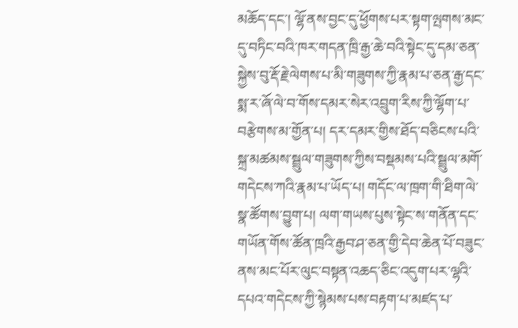མཆོད་དང་། ལྷོ་ནས་བྱང་དུ་ཕྱོགས་པར་སྟག་ལྤགས་མང་དུ་བཏིང་བའི་ཁར་གདན་ཁྲི་རྒྱ་ཆེ་བའི་སྟེང་དུ་དམ་ཅན་སྐྱེས་བུ་རྡོ་རྗེ་ལེགས་པ་མི་གཟུགས་ཀྱི་རྣམ་པ་ཅན་རྒྱ་དང་སྨ་ར་ཞོ་ལེ་བ་གོས་དམར་སེར་འབྲུག་རིས་ཀྱི་ལྷོག་པ་བརྩེགས་མ་གྱོན་པ། དར་དམར་གྱིས་ཐོད་བཅིངས་པའི་སྐྲ་མཚམས་སྦྲུལ་གཟུགས་ཀྱིས་བསྡམས་པའི་སྦྲུལ་མགོ་གདེངས་ཀའི་རྣམ་པ་ཡོད་པ། གདོང་ལ་ཁྲག་གི་ཐིག་ལེ་སྣ་ཚོགས་བྱུག་པ། ལག་གཡས་པུས་སྟེང་ས་གནོན་དང་གཡོན་གོས་ཚོན་ཁྲའི་རྒྱབ་ཤ་ཅན་གྱི་དེབ་ཆེན་པོ་བཟུང་ནས་མང་པོར་ལུང་བསྟན་འཆད་ཅིང་འདུག་པར་ལྷའི་དཔའ་གདེངས་ཀྱི་སྙེམས་པས་བརྟག་པ་མཛད་པ་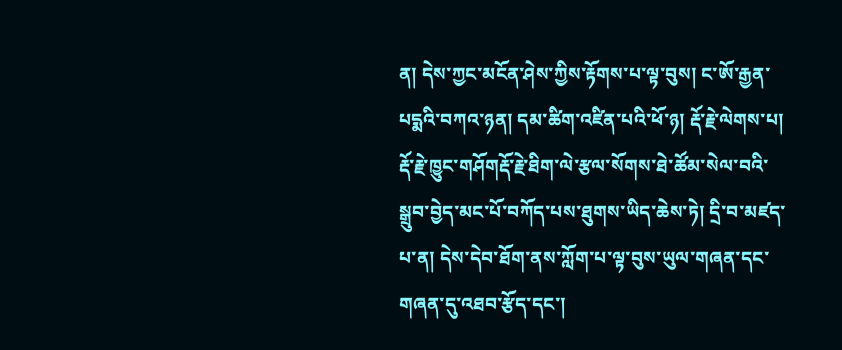ན། དེས་ཀྱང་མངོན་ཤེས་ཀྱིས་རྟོགས་པ་ལྟ་བུས། ང་ཨོ་རྒྱན་པདྨའི་བཀའ་ཉན། དམ་ཚིག་འཛིན་པའི་ཕོ་ཉ། རྡོ་རྗེ་ལེགས་པ། རྡོ་རྗེ་ཁྱུང་གཤོགརྡོ་རྗེ་ཐིག་ལེ་རྩལ་སོགས་ཐེ་ཚོམ་སེལ་བའི་སྒྲུབ་བྱེད་མང་པོ་བཀོད་པས་ཐུགས་ཡིད་ཆེས་ཏེ། དྲི་བ་མཛད་པ་ན། དེས་དེབ་ཐོག་ནས་ཀློག་པ་ལྟ་བུས་ཡུལ་གཞན་དང་གཞན་དུ་འཐབ་རྩོད་དང་།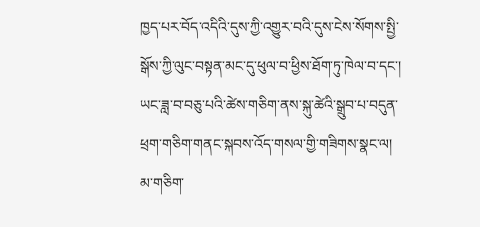ཁྱད་པར་བོད་འདིའི་དུས་ཀྱི་འགྱུར་བའི་དུས་ངེས་སོགས་སྤྱི་སྒོས་ཀྱི་ལུང་བསྟན་མང་དུ་ཕུལ་བ་ཕྱིས་ཐོག་ཏུ་ཁེལ་བ་དང་། ཡང་ཟླ་བ་བཅུ་པའི་ཚེས་གཅིག་ནས་སྐུ་ཚེའི་སྒྲུབ་པ་བདུན་ཕྲག་གཅིག་གནང་སྐབས་འོད་གསལ་གྱི་གཟིགས་སྣང་ལ། མ་གཅིག་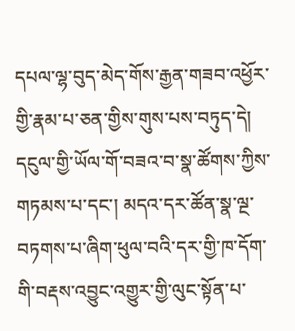དཔལ་ལྷ་བུད་མེད་གོས་རྒྱན་གཟབ་འཕྱོར་གྱི་རྣམ་པ་ཅན་གྱིས་གུས་པས་བཏུད་དེ། དངུལ་གྱི་ཡོལ་གོ་བཟའ་བ་སྣ་ཚོགས་ཀྱིས་གཏམས་པ་དང་། མདའ་དར་ཚོན་སྣ་ལྔ་བཏགས་པ་ཞིག་ཕུལ་བའི་དར་གྱི་ཁ་དོག་གི་བརྡས་འབྱུང་འགྱུར་གྱི་ལུང་སྟོན་པ་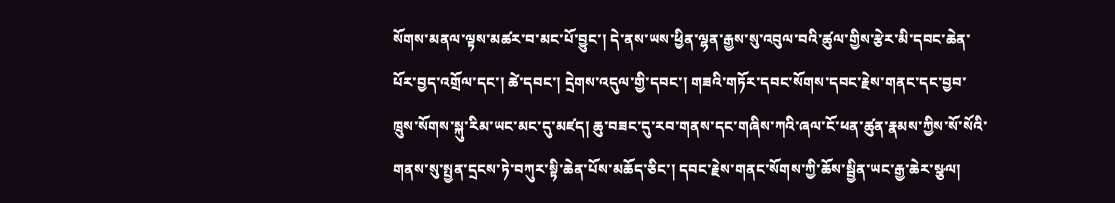སོགས་མནལ་ལྟས་མཚར་བ་མང་པོ་བྱུང་། དེ་ནས་ཡས་ཕྱིན་ལྷན་རྒྱས་སུ་འབུལ་བའི་ཚུལ་གྱིས་རྩེར་མི་དབང་ཆེན་པོར་བྱད་འགྲོལ་དང་། ཚེ་དབང་། དྲེགས་འདུལ་གྱི་དབང་། གཟའི་གཏོར་དབང་སོགས་དབང་རྗེས་གནང་དང་བྱབ་ཁྲུས་སོགས་སྐུ་རིམ་ཡང་མང་དུ་མཛད། ཆུ་བཟང་དུ་རབ་གནས་དང་གཞིས་ཀའི་ཞལ་ངོ་ཕན་ཚུན་རྣམས་ཀྱིས་སོ་སོའི་གནས་སུ་སྤྱན་དྲངས་ཏེ་བཀུར་སྟི་ཆེན་པོས་མཆོད་ཅིང་། དབང་རྗེས་གནང་སོགས་ཀྱི་ཆོས་སྦྱིན་ཡང་རྒྱ་ཆེར་སྩལ།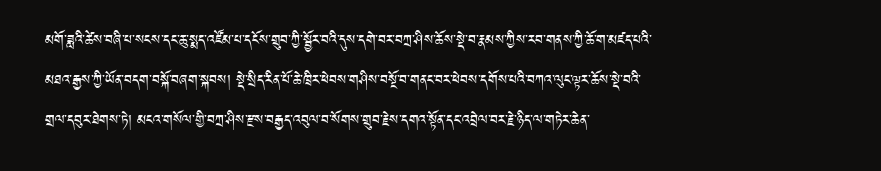མགོ་ཟླའི་ཚེས་བཞི་པ་སངས་དང་ཆུ་སྨད་འཛོམ་པ་དངོས་གྲུབ་ཀྱི་སྦྱོར་བའི་དུས་དགེ་བར་བཀྲ་ཤིས་ཆོས་སྡེ་བ་རྣམས་ཀྱིས་རབ་གནས་ཀྱི་ཆོ་ག་མཛད་པའི་མཐའ་རྒྱས་ཀྱི་ཡོན་བདག་བསྐོ་བཞག་སྐབས། སྡེ་སྲིད་རིན་པོ་ཆེ་ཁྲིར་ཕེབས་གཤིས་བསྔོ་བ་གནང་བར་ཕེབས་དགོས་པའི་བཀའ་ལུང་ལྟར་ཆོས་སྡེ་བའི་གྲལ་དབུར་ཐེགས་ཏེ། མངའ་གསོལ་གྱི་བཀྲ་ཤིས་རྫས་བརྒྱད་འབུལ་བ་སོགས་གྲུབ་རྗེས་དགའ་སྟོན་དང་འབྲེལ་བར་རྗེ་ཉིད་ལ་གཏེར་ཆེན་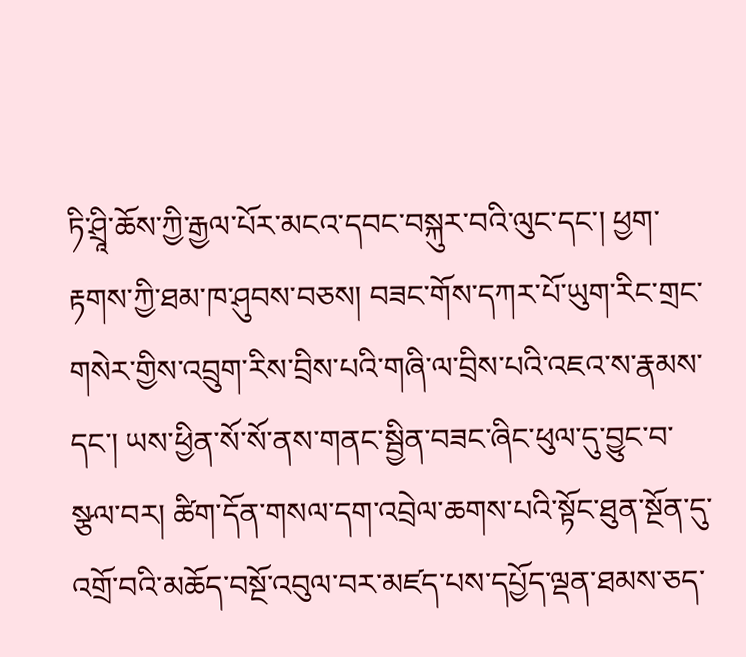ཏི་ཤྲཱི་ཆོས་ཀྱི་རྒྱལ་པོར་མངའ་དབང་བསྐུར་བའི་ལུང་དང་། ཕྱག་རྟགས་ཀྱི་ཐམ་ཁ་ཤུབས་བཅས། བཟང་གོས་དཀར་པོ་ཡུག་རིང་གྲང་གསེར་གྱིས་འབྲུག་རིས་བྲིས་པའི་གཞི་ལ་བྲིས་པའི་འཇའ་ས་རྣམས་དང་། ཡས་ཕྱིན་སོ་སོ་ནས་གནང་སྦྱིན་བཟང་ཞིང་ཕུལ་དུ་བྱུང་བ་སྩལ་བར། ཚིག་དོན་གསལ་དག་འབྲེལ་ཆགས་པའི་སྟོང་ཐུན་སྔོན་དུ་འགྲོ་བའི་མཆོད་བསྔོ་འབུལ་བར་མཛད་པས་དཔྱོད་ལྡན་ཐམས་ཅད་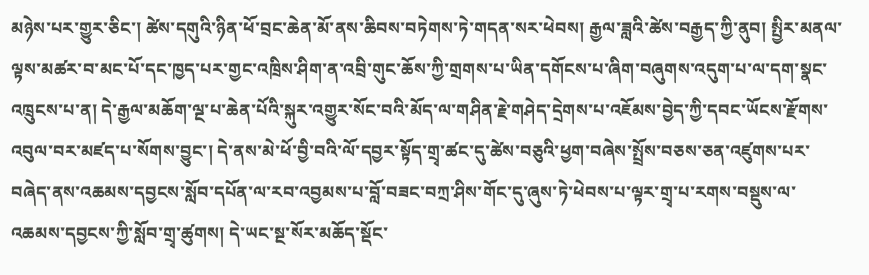མཉེས་པར་གྱུར་ཅིང་། ཚེས་དགུའི་ཉིན་ཕོ་བྲང་ཆེན་མོ་ནས་ཆིབས་བཏེགས་ཏེ་གདན་སར་ཕེབས། རྒྱལ་ཟླའི་ཚེས་བརྒྱད་ཀྱི་ནུབ། སྤྱིར་མནལ་ལྟས་མཚར་བ་མང་པོ་དང་ཁྱད་པར་གྱང་འཁྲིས་ཤིག་ན་འབྲི་གུང་ཆོས་ཀྱི་གྲགས་པ་ཡིན་དགོངས་པ་ཞིག་བཞུགས་འདུག་པ་ལ་དག་སྣང་འཁྲུངས་པ་ན། དེ་རྒྱལ་མཆོག་ལྔ་པ་ཆེན་པོའི་སྐུར་འགྱུར་སོང་བའི་མོད་ལ་གཤིན་རྗེ་གཤེད་དྲེགས་པ་འཇོམས་བྱེད་ཀྱི་དབང་ཡོངས་རྫོགས་འབུལ་བར་མཛད་པ་སོགས་བྱུང་། དེ་ནས་མེ་ཕོ་བྱི་བའི་ལོ་དབྱར་སྟོད་གྲྭ་ཚང་དུ་ཚེས་བཅུའི་ཕྱག་བཞེས་སྤྲོས་བཅས་ཅན་འཛུགས་པར་བཞེད་ནས་འཆམས་དབྱངས་སློབ་དཔོན་ལ་རབ་འབྱམས་པ་བློ་བཟང་བཀྲ་ཤིས་གོང་དུ་ཞུས་ཏེ་ཕེབས་པ་ལྟར་གྲྭ་པ་རགས་བསྡུས་ལ་འཆམས་དབྱངས་ཀྱི་སློབ་གྲྭ་ཚུགས། དེ་ཡང་སྔ་སོར་མཆོད་སྡོང་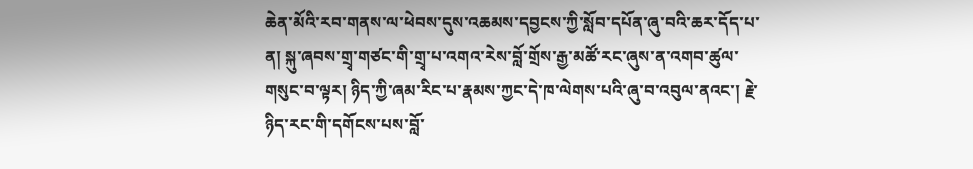ཆེན་མོའི་རབ་གནས་ལ་ཕེབས་དུས་འཆམས་དབྱངས་ཀྱི་སློབ་དཔོན་ཞུ་བའི་ཆར་དོད་པ་ན། སྐུ་ཞབས་གྲྭ་གཙང་གི་གྲྭ་པ་འགའ་རེས་བློ་གྲོས་རྒྱ་མཚོ་རང་ཞུས་ན་འགབ་ཚུལ་གསུང་བ་ལྟར། ཉིད་ཀྱི་ཞམ་རིང་པ་རྣམས་ཀྱང་དེ་ཁ་ལེགས་པའི་ཞུ་བ་འབུལ་ནའང་། རྗེ་ཉིད་རང་གི་དགོངས་པས་བློ་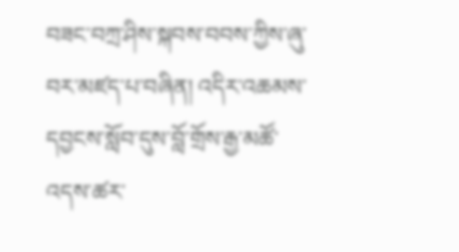བཟང་བཀྲ་ཤིས་སྐབས་བབས་ཀྱིས་ཞུ་བར་མཛད་པ་བཞིན། འདིར་འཆམས་དབྱངས་སློབ་དུས་བློ་གྲོས་རྒྱ་མཚོ་འདས་ཚར་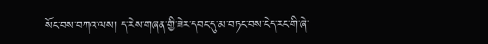སོང་བས་བཀའ་ལས། ད་རེས་གཞན་གྱི་ཟེར་དབང་དུ་མ་བཏང་བས་ངེད་རང་གི་ཞེ་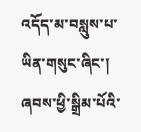འདོད་མ་བསླུས་པ་ཡིན་གསུང་ཞིང་། ཞབས་ཕྱི་སྒྲིམ་པོའི་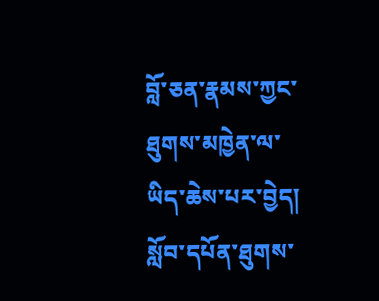བློ་ཅན་རྣམས་ཀྱང་ཐུགས་མཁྱེན་ལ་ཡིད་ཆེས་པར་བྱེད། སློབ་དཔོན་ཐུགས་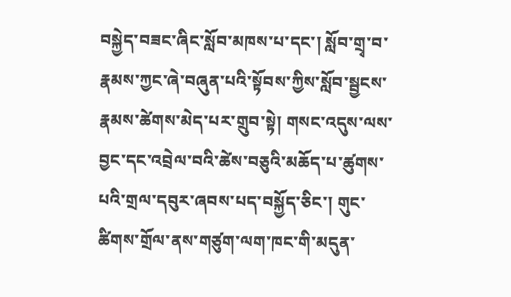བསྐྱེད་བཟང་ཞིང་སློབ་མཁས་པ་དང་། སློབ་གྲྭ་བ་རྣམས་ཀྱང་ཞེ་བཞུན་པའི་སྟོབས་ཀྱིས་སློབ་སྦྱངས་རྣམས་ཚེགས་མེད་པར་གྲུབ་སྟེ། གསང་འདུས་ལས་བྱང་དང་འབྲེལ་བའི་ཚེས་བཅུའི་མཆོད་པ་ཚུགས་པའི་གྲལ་དབུར་ཞབས་པད་བསྐྱོད་ཅིང་། གུང་ཚིགས་གྲོལ་ནས་གཙུག་ལག་ཁང་གི་མདུན་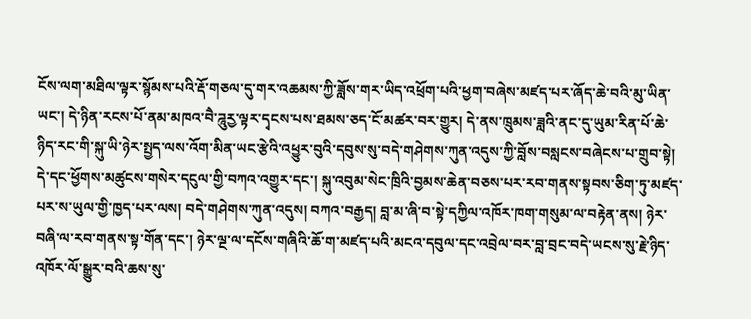ངོས་ལག་མཐིལ་ལྟར་སྙོམས་པའི་རྡོ་གཅལ་དུ་གར་འཆམས་ཀྱི་ཟློས་གར་ཡིད་འཕྲོག་པའི་ཕྱག་བཞེས་མཛད་པར་ཞོད་ཆེ་བའི་མུ་ཡིན་ཡང་། དེ་ཉིན་རངས་པོ་ནམ་མཁའ་བཻ་ཌཱུཪྱ་ལྟར་དྭངས་པས་ཐམས་ཅད་ངོ་མཚར་བར་གྱུར། དེ་ནས་ཁྲུམས་ཟླའི་ནང་དུ་ཡུམ་རིན་པོ་ཆེ་ཉིད་རང་གི་སྐུ་ཡི་ཉེར་སྤྱད་ལས་འོག་མིན་ཡང་རྩེའི་འཕྱུར་བུའི་དབུས་སུ་བདེ་གཤེགས་ཀུན་འདུས་ཀྱི་བློས་བསླངས་བཞེངས་པ་གྲུབ་སྟེ། དེ་དང་ཕྱོགས་མཚུངས་གསེར་དངུལ་གྱི་བཀའ་འགྱུར་དང་། སྐུ་འབུམ་སེང་ཁྲིའི་བྱམས་ཆེན་བཅས་པར་རབ་གནས་སྟབས་ཅིག་ཏུ་མཛད་པར་ས་ཡུལ་གྱི་ཁྱད་པར་ལས། བདེ་གཤེགས་ཀུན་འདུས། བཀའ་བརྒྱད། བླ་མ་ཞི་བ་སྟེ་དཀྱིལ་འཁོར་ཁག་གསུམ་ལ་བརྟེན་ནས། ཉེར་བཞི་ལ་རབ་གནས་སྟ་གོན་དང་། ཉེར་ལྔ་ལ་དངོས་གཞིའི་ཆོ་ག་མཛད་པའི་མངའ་དབུལ་དང་འབྲེལ་བར་བླ་བྲང་བདེ་ཡངས་སུ་རྗེ་ཉིད་འཁོར་ལོ་སྒྱུར་བའི་ཆས་སུ་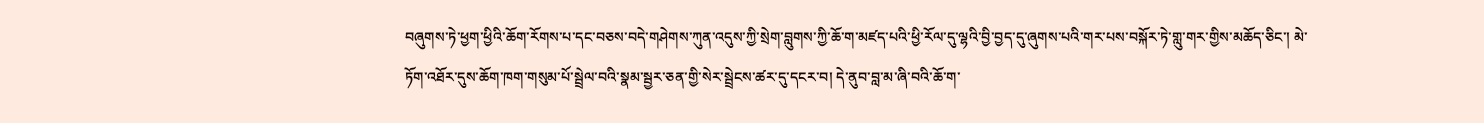བཞུགས་ཏེ་ཕྱག་ཕྱིའི་ཆོག་རོགས་པ་དང་བཅས་བདེ་གཤེགས་ཀུན་འདུས་ཀྱི་སྲེག་བླུགས་ཀྱི་ཆོ་ག་མཛད་པའི་ཕྱི་རོལ་དུ་ལྷའི་བྱི་བྱད་དུ་ཞུགས་པའི་གར་པས་བསྐོར་ཏེ་གླུ་གར་གྱིས་མཆོད་ཅིང་། མེ་ཏོག་འཐོར་དུས་ཆོག་ཁག་གསུམ་པོ་སྦྲེལ་བའི་སྣམ་སྦྱར་ཅན་གྱི་སེར་སྦྲེངས་ཚར་དུ་དངར་བ། དེ་ནུབ་བླ་མ་ཞི་བའི་ཆོ་ག་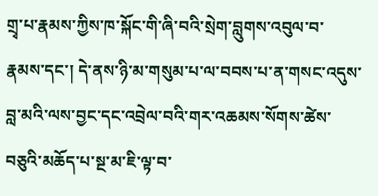གྲྭ་པ་རྣམས་ཀྱིས་ཁ་སྐོང་གི་ཞི་བའི་སྲེག་བླུགས་འབུལ་བ་རྣམས་དང་། དེ་ནས་ཉི་མ་གསུམ་པ་ལ་བབས་པ་ན་གསང་འདུས་བླ་མའི་ལས་བྱང་དང་འབྲེལ་བའི་གར་འཆམས་སོགས་ཚེས་བཅུའི་མཆོད་པ་སྔ་མ་ཇི་ལྟ་བ་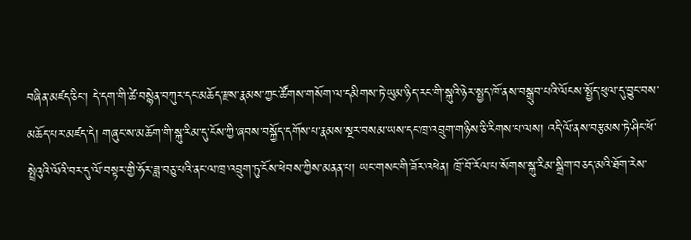བཞིན་མཛད་ཅིང་། དེ་དག་གི་ཚེ་བསྙེན་བཀུར་དང་མཆོད་རྫས་རྣམས་ཀྱང་ཚོགས་གསོག་ལ་དམིགས་ཏེ་ཡུམ་ཉིད་རང་གི་སྐུའི་ཉེར་སྤྱད་ཁོ་ནས་བསྒྲུབ་པའི་ལོངས་སྤྱོད་ཕུལ་དུ་བྱུང་བས་མཆོད་པར་མཛད་དེ། གཞུང་ས་མཆོག་གི་སྐུ་རིམ་དུ་ངོས་ཀྱི་ཞབས་བསྐྱོད་དགོས་པ་རྣམས་སྔར་བསམ་ཡས་དང་ཁྲ་འབྲུག་གཉིས་ཅི་རིགས་པ་ལས། འདི་ལོ་ནས་བརྩམས་ཏེ་ཤིང་ཕོ་སྤྲེའུའི་ལོའི་བར་དུ་ལོ་བསྟར་གྱི་ཧོར་ཟླ་བཅུ་པའི་ནང་ལ་ཁྲ་འབྲུག་ཏུ་ངོས་ཕེབས་ཀྱིས་མནན་པ། ཡང་གསང་གི་ཟོར་འཕེན། ཁྲོ་བོ་རོལ་པ་སོགས་སྐུ་རིམ་སྒྲིག་བཅད་མའི་ཐོག་རེས་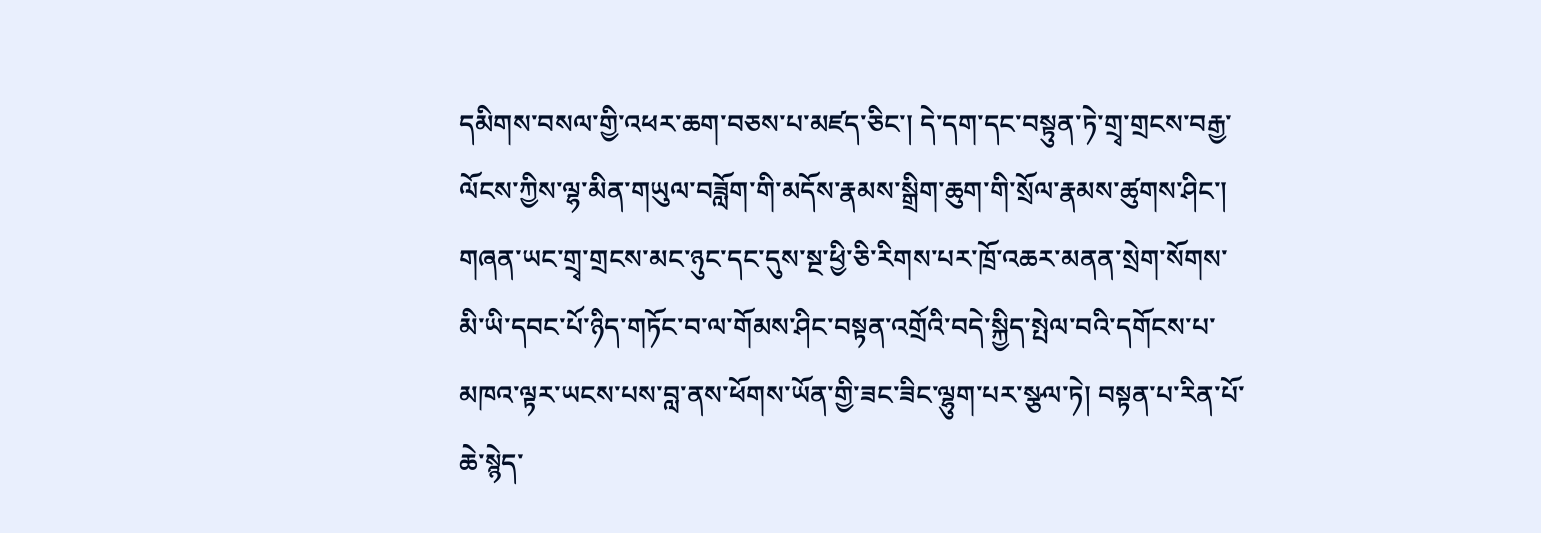དམིགས་བསལ་གྱི་འཕར་ཆག་བཅས་པ་མཛད་ཅིང་། དེ་དག་དང་བསྟུན་ཏེ་གྲྭ་གྲངས་བརྒྱ་ལོངས་ཀྱིས་ལྷ་མིན་གཡུལ་བཟློག་གི་མདོས་རྣམས་སྒྲིག་ཆུག་གི་སྲོལ་རྣམས་ཚུགས་ཤིང་། གཞན་ཡང་གྲྭ་གྲངས་མང་ཉུང་དང་དུས་སྔ་ཕྱི་ཅི་རིགས་པར་ཁྲོ་འཆར་མནན་སྲེག་སོགས་མི་ཡི་དབང་པོ་ཉིད་གཏོང་བ་ལ་གོམས་ཤིང་བསྟན་འགྲོའི་བདེ་སྐྱིད་སྤེལ་བའི་དགོངས་པ་མཁའ་ལྟར་ཡངས་པས་བླ་ནས་ཕོགས་ཡོན་གྱི་ཟང་ཟིང་ལྷུག་པར་སྩལ་ཏེ། བསྟན་པ་རིན་པོ་ཆེ་སྙེད་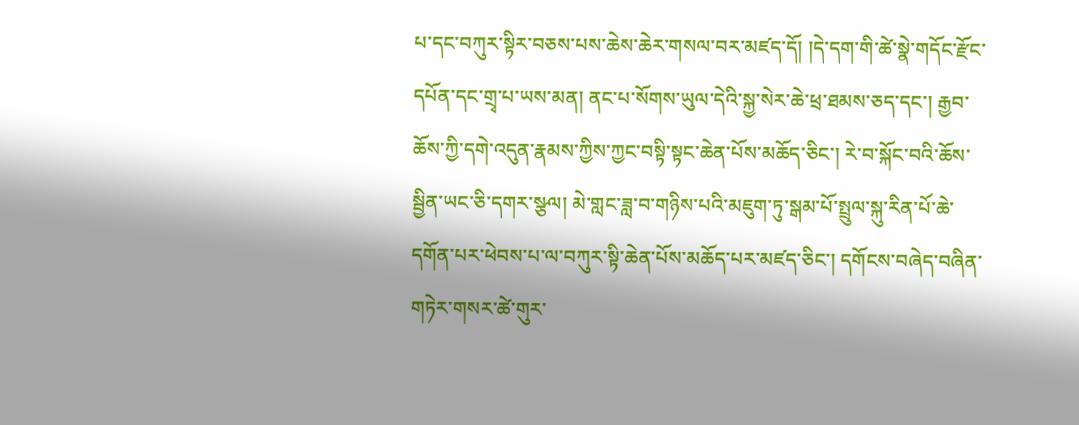པ་དང་བཀུར་སྟིར་བཅས་པས་ཆེས་ཆེར་གསལ་བར་མཛད་དོ། །དེ་དག་གི་ཚེ་སྣེ་གདོང་རྫོང་དཔོན་དང་གྲྭ་པ་ཡས་མན། ནང་པ་སོགས་ཡུལ་དེའི་སྐྱ་སེར་ཆེ་ཕྲ་ཐམས་ཅད་དང་། རྒྱབ་ཆོས་ཀྱི་དགེ་འདུན་རྣམས་ཀྱིས་ཀྱང་བསྟི་སྟང་ཆེན་པོས་མཆོད་ཅིང་། རེ་བ་སྐོང་བའི་ཆོས་སྦྱིན་ཡང་ཅི་དགར་སྩལ། མེ་གླང་ཟླ་བ་གཉིས་པའི་མཇུག་ཏུ་སྒམ་པོ་སྤྲུལ་སྐུ་རིན་པོ་ཆེ་དགོན་པར་ཕེབས་པ་ལ་བཀུར་སྟི་ཆེན་པོས་མཆོད་པར་མཛད་ཅིང་། དགོངས་བཞེད་བཞིན་གཏེར་གསར་ཚེ་གུར་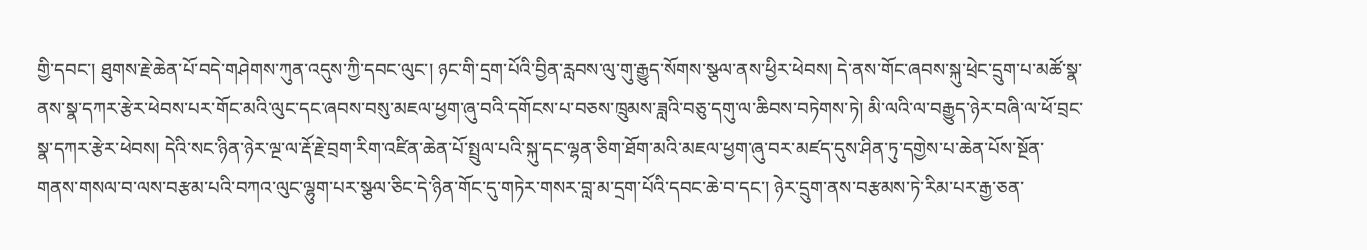གྱི་དབང་། ཐུགས་རྗེ་ཆེན་པོ་བདེ་གཤེགས་ཀུན་འདུས་ཀྱི་དབང་ལུང་། ཉང་གི་དྲག་པོའི་བྱིན་རླབས་ལུ་གུ་རྒྱུད་སོགས་སྩལ་ནས་ཕྱིར་ཕེབས། དེ་ནས་གོང་ཞབས་སྐུ་ཕྲེང་དྲུག་པ་མཚོ་སྣ་ནས་སྣ་དཀར་རྩེར་ཕེབས་པར་གོང་མའི་ལུང་དང་ཞབས་བསུ་མཇལ་ཕྱག་ཞུ་བའི་དགོངས་པ་བཅས་ཁྲུམས་ཟླའི་བཅུ་དགུ་ལ་ཆིབས་བཏེགས་ཏེ། མི་ལའི་ལ་བརྒྱུད་ཉེར་བཞི་ལ་ཕོ་བྲང་སྣ་དཀར་རྩེར་ཕེབས། དེའི་སང་ཉིན་ཉེར་ལྔ་ལ་རྡོ་རྗེ་བྲག་རིག་འཛིན་ཆེན་པོ་སྤྲུལ་པའི་སྐུ་དང་ལྷན་ཅིག་ཐོག་མའི་མཇལ་ཕྱག་ཞུ་བར་མཛད་དུས་ཤིན་ཏུ་དགྱེས་པ་ཆེན་པོས་སྔོན་གནས་གསལ་བ་ལས་བརྩམ་པའི་བཀའ་ལུང་ལྷུག་པར་སྩལ་ཅིང་དེ་ཉིན་གོང་དུ་གཏེར་གསར་བླ་མ་དྲག་པོའི་དབང་ཆེ་བ་དང་། ཉེར་དྲུག་ནས་བརྩམས་ཏེ་རིམ་པར་རྒྱ་ཅན་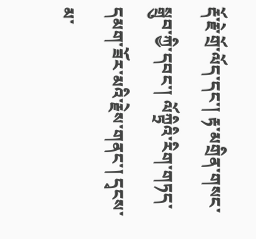རྡོ་རྗེ་གྲོ་ལོད་དང་། རྟ་མགྲིན་གསང་སྒྲུབ་ཀྱི་དབང་། ལོཀྟྲིའི་རིག་གཏད་དམག་ཟོར་མའི་རྗེས་གནང་། དྭངས་མ་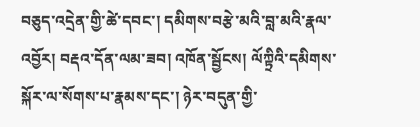བཅུད་འདྲེན་གྱི་ཚེ་དབང་། དམིགས་བརྩེ་མའི་བླ་མའི་རྣལ་འབྱོར། བརྡའ་དོན་ལམ་ཟབ། འཁོན་སྦྱོངས། ལོཀྟྲིའི་དམིགས་སྐོར་ལ་སོགས་པ་རྣམས་དང་། ཉེར་བདུན་གྱི་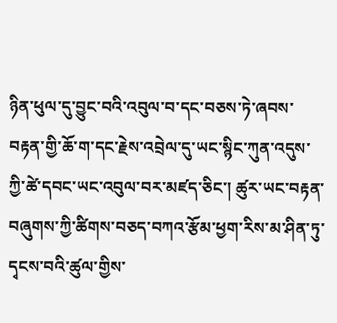ཉིན་ཕུལ་དུ་བྱུང་བའི་འབུལ་བ་དང་བཅས་ཏེ་ཞབས་བརྟན་གྱི་ཆོ་ག་དང་རྗེས་འབྲེལ་དུ་ཡང་སྙིང་ཀུན་འདུས་ཀྱི་ཚེ་དབང་ཡང་འབུལ་བར་མཛད་ཅིང་། ཚུར་ཡང་བརྟན་བཞུགས་ཀྱི་ཚིགས་བཅད་བཀའ་རྩོམ་ཕྱག་རིས་མ་ཤིན་ཏུ་དྭངས་བའི་ཚུལ་གྱིས་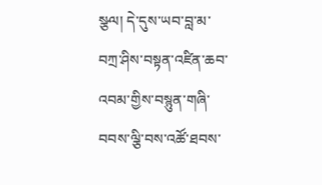སྩལ། དེ་དུས་ཡབ་བླ་མ་བཀྲ་ཤིས་བསྟན་འཛིན་ཆབ་འབམ་གྱིས་བསྙུན་གཞི་བབས་ལྕི་བས་འཚོ་ཐབས་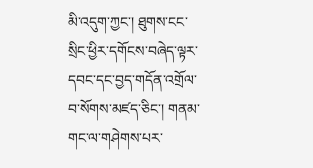མི་འདུག་ཀྱང་། ཐུགས་ངང་སྲིང་ཕྱིར་དགོངས་བཞེད་ལྟར་དབང་དང་བྱད་གདོན་འགྲོལ་བ་སོགས་མཛད་ཅིང་། གནམ་གང་ལ་གཤེགས་པར་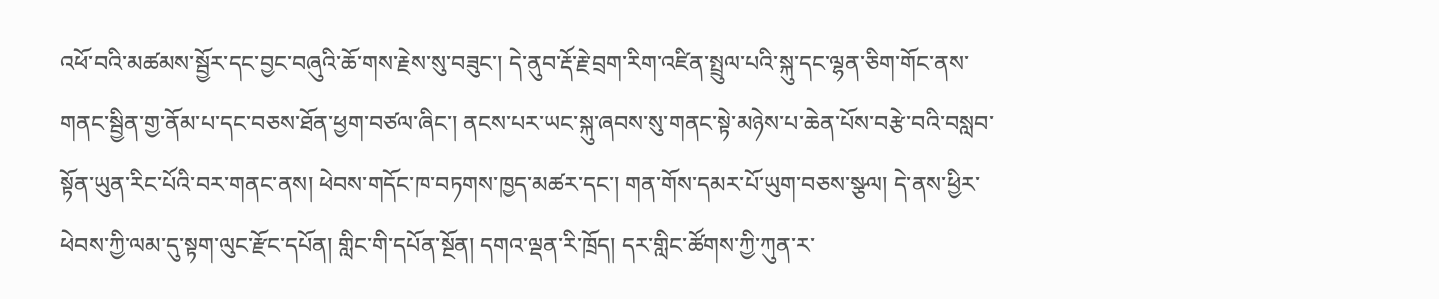འཕོ་བའི་མཚམས་སྦྱོར་དང་བྱང་བཞུའི་ཆོ་གས་རྗེས་སུ་བཟུང་། དེ་ནུབ་རྡོ་རྗེ་བྲག་རིག་འཛིན་སྤྲུལ་པའི་སྐུ་དང་ལྷན་ཅིག་གོང་ནས་གནང་སྦྱིན་གྱ་ནོམ་པ་དང་བཅས་ཐོན་ཕྱག་བཙལ་ཞིང་། ནངས་པར་ཡང་སྐུ་ཞབས་སུ་གནང་སྟེ་མཉེས་པ་ཆེན་པོས་བརྩེ་བའི་བསླབ་སྟོན་ཡུན་རིང་པོའི་བར་གནང་ནས། ཕེབས་གདོང་ཁ་བཏགས་ཁྱད་མཚར་དང་། གན་གོས་དམར་པོ་ཡུག་བཅས་སྩལ། དེ་ནས་ཕྱིར་ཕེབས་ཀྱི་ལམ་དུ་སྟག་ལུང་རྫོང་དཔོན། གླིང་གི་དཔོན་སྔོན། དགའ་ལྡན་རི་ཁྲོད། དར་གླིང་ཚོགས་ཀྱི་ཀུན་ར་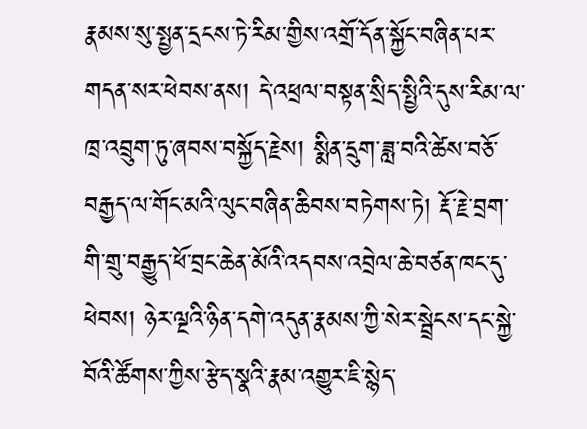རྣམས་སུ་སྤྱན་དྲངས་ཏེ་རིམ་གྱིས་འགྲོ་དོན་སྐྱོང་བཞིན་པར་གདན་སར་ཕེབས་ནས། དེ་འཕྲལ་བསྟན་སྲིད་སྤྱིའི་དུས་རིམ་ལ་ཁྲ་འབྲུག་ཏུ་ཞབས་བསྐྱོད་རྗེས། སྨིན་དྲུག་ཟླ་བའི་ཚེས་བཅོ་བརྒྱད་ལ་གོང་མའི་ལུང་བཞིན་ཆིབས་བཏེགས་ཏེ། རྡོ་རྗེ་བྲག་གི་གྲུ་བརྒྱུད་ཕོ་བྲང་ཆེན་མོའི་འདབས་འབྲེལ་ཆེ་བཙན་ཁང་དུ་ཕེབས། ཉེར་ལྔའི་ཉིན་དགེ་འདུན་རྣམས་ཀྱི་སེར་སྦྲེངས་དང་སྐྱེ་བོའི་ཚོགས་ཀྱིས་རྩེད་སྣའི་རྣམ་འགྱུར་ཇི་སྙེད་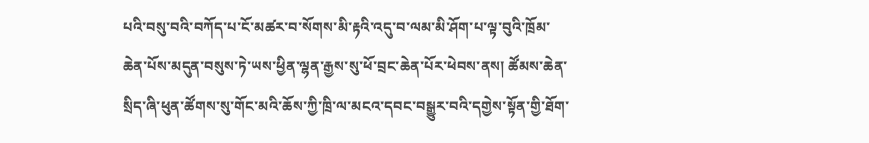པའི་བསུ་བའི་བཀོད་པ་ངོ་མཚར་བ་སོགས་མི་རྟའི་འདུ་བ་ལམ་མི་ཤོག་པ་ལྟ་བུའི་ཁྲོམ་ཆེན་པོས་མདུན་བསུས་ཏེ་ཡས་ཕྱིན་ལྷན་རྒྱས་སུ་ཕོ་བྲང་ཆེན་པོར་ཕེབས་ནས། ཚོམས་ཆེན་སྲིད་ཞི་ཕུན་ཚོགས་སུ་གོང་མའི་ཆོས་ཀྱི་ཁྲི་ལ་མངའ་དབང་བསྒྱུར་བའི་དགྱེས་སྟོན་གྱི་ཐོག་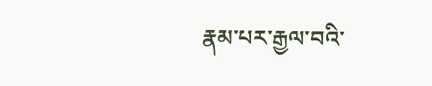རྣམ་པར་རྒྱལ་བའི་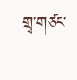གྲྭ་གཙང་